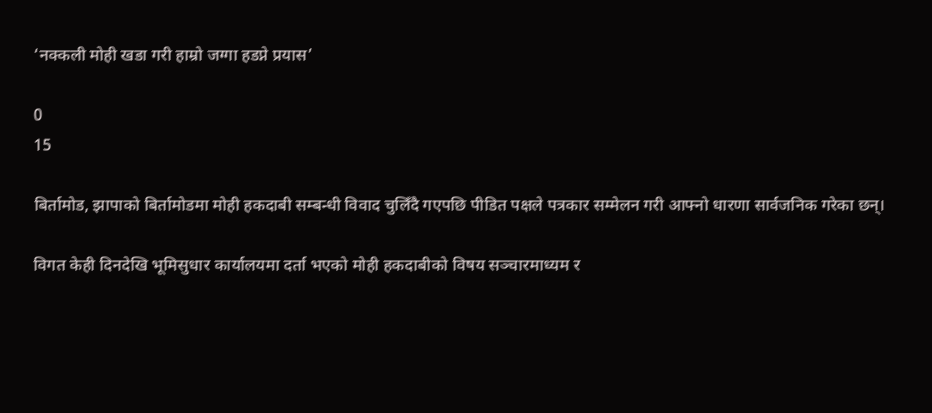‘नक्कली मोही खडा गरी हाम्रो जग्गा हडप्ने प्रयास’

0
15

बिर्तामोड, झापाको बिर्तामोडमा मोही हकदाबी सम्बन्धी विवाद चुलिँदै गएपछि पीडित पक्षले पत्रकार सम्मेलन गरी आफ्नो धारणा सार्वजनिक गरेका छन्।

विगत केही दिनदेखि भूमिसुधार कार्यालयमा दर्ता भएको मोही हकदाबीको विषय सञ्चारमाध्यम र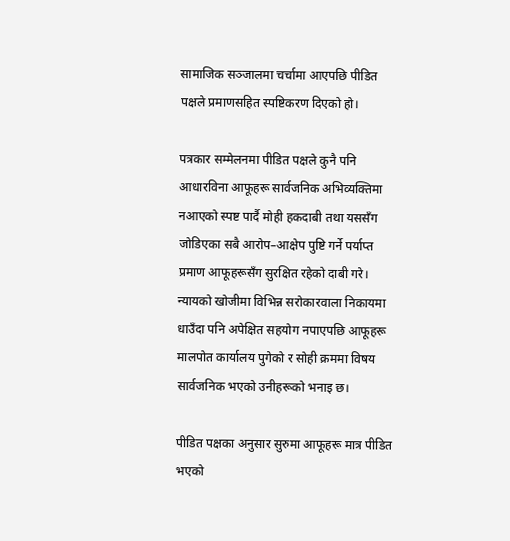सामाजिक सञ्जालमा चर्चामा आएपछि पीडित पक्षले प्रमाणसहित स्पष्टिकरण दिएको हो।

पत्रकार सम्मेलनमा पीडित पक्षले कुनै पनि आधारविना आफूहरू सार्वजनिक अभिव्यक्तिमा नआएको स्पष्ट पार्दै मोही हकदाबी तथा यससँग जोडिएका सबै आरोप–आक्षेप पुष्टि गर्ने पर्याप्त प्रमाण आफूहरूसँग सुरक्षित रहेको दाबी गरे। न्यायको खोजीमा विभिन्न सरोकारवाला निकायमा धाउँदा पनि अपेक्षित सहयोग नपाएपछि आफूहरू मालपोत कार्यालय पुगेको र सोही क्रममा विषय सार्वजनिक भएको उनीहरूको भनाइ छ।

पीडित पक्षका अनुसार सुरुमा आफूहरू मात्र पीडित भएको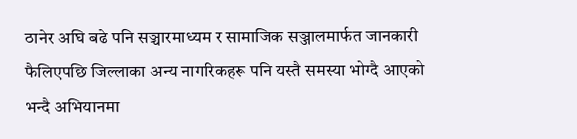ठानेर अघि बढे पनि सञ्चारमाध्यम र सामाजिक सञ्जालमार्फत जानकारी फैलिएपछि जिल्लाका अन्य नागरिकहरू पनि यस्तै समस्या भोग्दै आएको भन्दै अभियानमा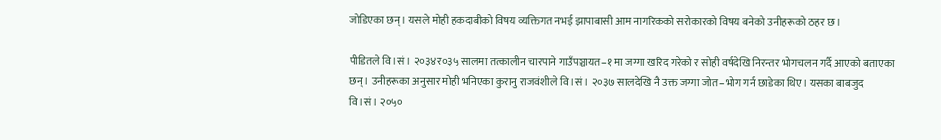जोडिएका छन्। यसले मोही हकदाबीको विषय व्यक्तिगत नभई झापाबासी आम नागरिकको सरोकारको विषय बनेको उनीहरूको ठहर छ।

पीडितले वि।सं। २०३४र०३५ सालमा तत्कालीन चारपाने गाउँपञ्चायत–१ मा जग्गा खरिद गरेको र सोही वर्षदेखि निरन्तर भोगचलन गर्दै आएको बताएका छन्। उनीहरूका अनुसार मोही भनिएका कुरानु राजवंशीले वि।सं। २०३७ सालदेखि नै उक्त जग्गा जोत–भोग गर्न छाडेका थिए। यसका बाबजुद वि।सं। २०५०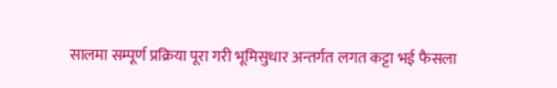सालमा सम्पूर्ण प्रक्रिया पूरा गरी भूमिसुधार अन्तर्गत लगत कट्टा भई फैसला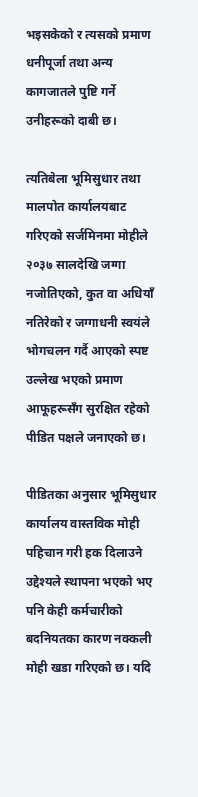भइसकेको र त्यसको प्रमाण धनीपूर्जा तथा अन्य कागजातले पुष्टि गर्ने उनीहरूको दाबी छ।

त्यतिबेला भूमिसुधार तथा मालपोत कार्यालयबाट गरिएको सर्जमिनमा मोहीले २०३७ सालदेखि जग्गा नजोतिएको, कुत वा अधियाँ नतिरेको र जग्गाधनी स्वयंले भोगचलन गर्दै आएको स्पष्ट उल्लेख भएको प्रमाण आफूहरूसँग सुरक्षित रहेको पीडित पक्षले जनाएको छ।

पीडितका अनुसार भूमिसुधार कार्यालय वास्तविक मोही पहिचान गरी हक दिलाउने उद्देश्यले स्थापना भएको भए पनि केही कर्मचारीको बदनियतका कारण नक्कली मोही खडा गरिएको छ। यदि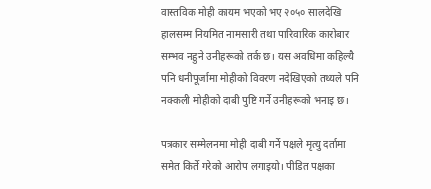वास्तविक मोही कायम भएको भए २०५० सालदेखि हालसम्म नियमित नामसारी तथा पारिवारिक कारोबार सम्भव नहुने उनीहरूको तर्क छ। यस अवधिमा कहिल्यै पनि धनीपूर्जामा मोहीको विवरण नदेखिएको तथ्यले पनि नक्कली मोहीको दाबी पुष्टि गर्ने उनीहरूको भनाइ छ।

पत्रकार सम्मेलनमा मोही दाबी गर्ने पक्षले मृत्यु दर्तामा समेत किर्ते गरेको आरोप लगाइयो। पीडित पक्षका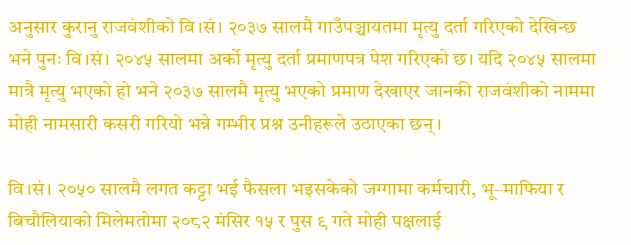अनुसार कुरानु राजवंशीको वि।सं। २०३७ सालमै गाउँपञ्चायतमा मृत्यु दर्ता गरिएको देखिन्छ भने पुनः वि।सं। २०४५ सालमा अर्को मृत्यु दर्ता प्रमाणपत्र पेश गरिएको छ। यदि २०४५ सालमा मात्रै मृत्यु भएको हो भने २०३७ सालमै मृत्यु भएको प्रमाण देखाएर जानकी राजवंशीको नाममा मोही नामसारी कसरी गरियो भन्ने गम्भीर प्रश्न उनीहरूले उठाएका छन्।

वि।सं। २०५० सालमै लगत कट्टा भई फैसला भइसकेको जग्गामा कर्मचारी, भू–माफिया र बिचौलियाको मिलेमतोमा २०८२ मंसिर १५ र पुस ९ गते मोही पक्षलाई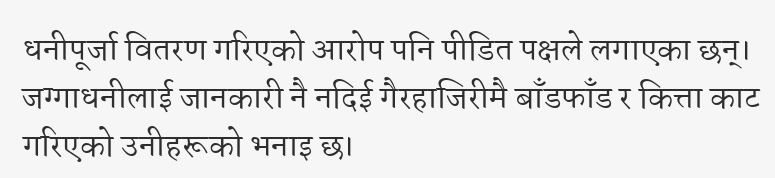धनीपूर्जा वितरण गरिएको आरोप पनि पीडित पक्षले लगाएका छन्। जग्गाधनीलाई जानकारी नै नदिई गैरहाजिरीमै बाँडफाँड र कित्ता काट गरिएको उनीहरूको भनाइ छ।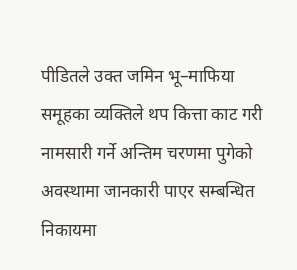पीडितले उक्त जमिन भू–माफिया समूहका व्यक्तिले थप कित्ता काट गरी नामसारी गर्ने अन्तिम चरणमा पुगेको अवस्थामा जानकारी पाएर सम्बन्धित निकायमा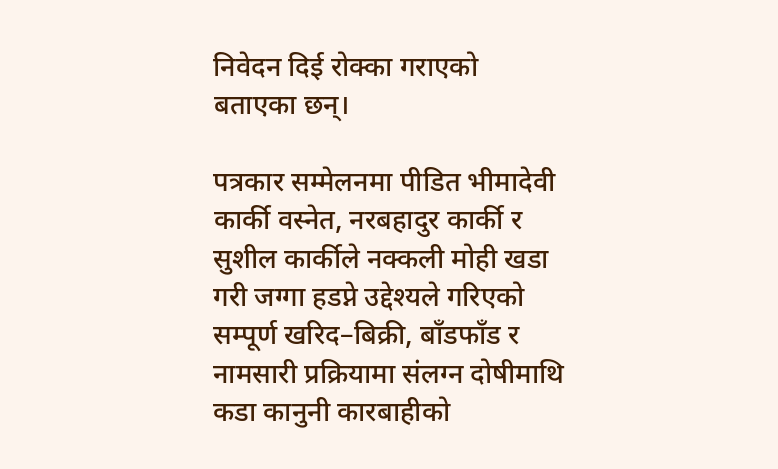निवेदन दिई रोक्का गराएको बताएका छन्।

पत्रकार सम्मेलनमा पीडित भीमादेवी कार्की वस्नेत, नरबहादुर कार्की र सुशील कार्कीले नक्कली मोही खडा गरी जग्गा हडप्ने उद्देश्यले गरिएको सम्पूर्ण खरिद–बिक्री, बाँडफाँड र नामसारी प्रक्रियामा संलग्न दोषीमाथि कडा कानुनी कारबाहीको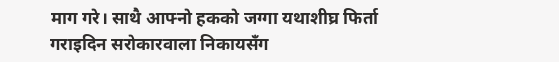माग गरे। साथै आफ्नो हकको जग्गा यथाशीघ्र फिर्ता गराइदिन सरोकारवाला निकायसँग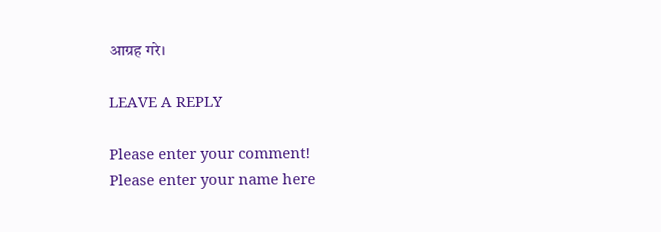आग्रह गरे।

LEAVE A REPLY

Please enter your comment!
Please enter your name here